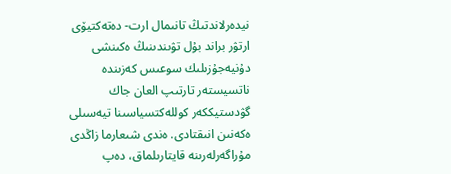نيدەرلاندتىڭ تانىمال ارت- دەتەكتيۆى ارتۋر براند بۇل تۋىندىنىڭ ەكىنشى دۇنيەجۇزىلىك سوعىس كەزىندە ناتسيستەر تارتىپ العان جاك گۋدستيككەر كوللەكتسياسىنا تيەسىلى ەكەنىن انىقتادى. ەندى شىعارما زاڭدى مۇراگەرلەرىنە قايتارىلماق، دەپ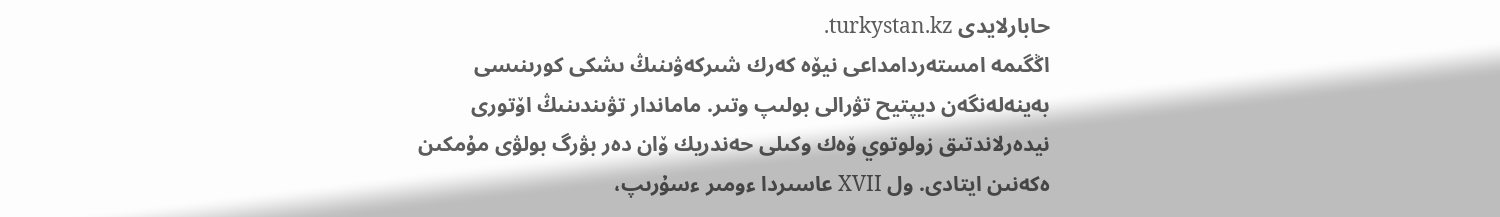حابارلايدى turkystan.kz.
اڭگىمە امستەردامداعى نيۆە كەرك شىركەۋىنىڭ ىشكى كورىنىسى بەينەلەنگەن ديپتيح تۋرالى بولىپ وتىر. ماماندار تۋىندىنىڭ اۆتورى نيدەرلاندتىق زولوتوي ۆەك وكىلى حەندريك ۆان دەر بۋرگ بولۋى مۇمكىن ەكەنىن ايتادى. ول XVII عاسىردا ءومىر ءسۇرىپ،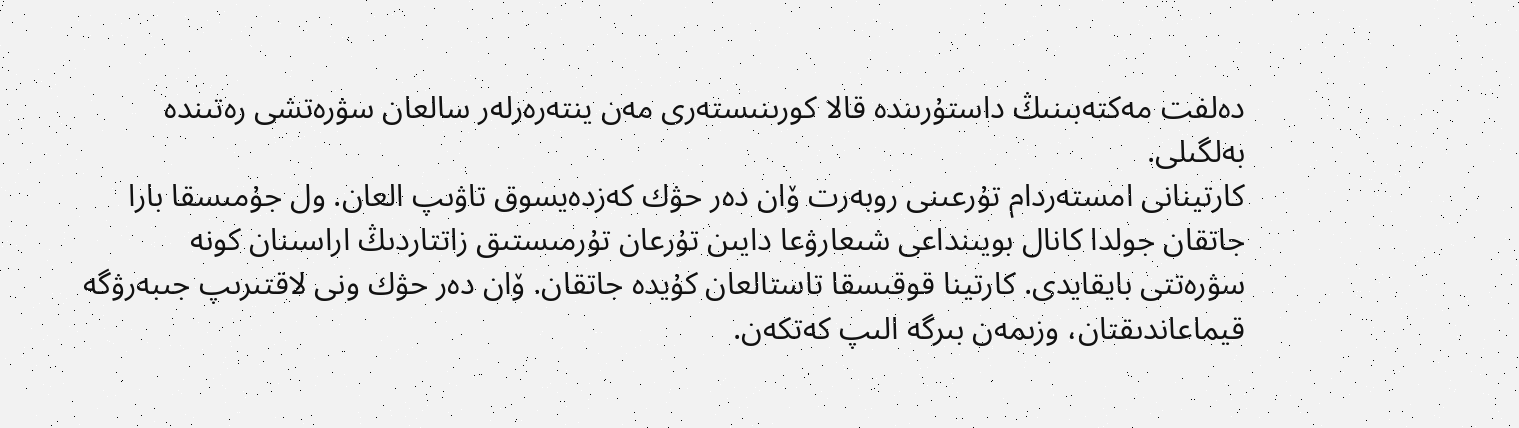دەلفت مەكتەبىنىڭ داستۇرىندە قالا كورىنىستەرى مەن ينتەرەرلەر سالعان سۋرەتشى رەتىندە بەلگىلى.
كارتينانى امستەردام تۇرعىنى روبەرت ۆان دەر حۋك كەزدەيسوق تاۋىپ العان. ول جۇمىسقا بارا جاتقان جولدا كانال بويىنداعى شىعارۋعا دايىن تۇرعان تۇرمىستىق زاتتاردىڭ اراسىنان كونە سۋرەتتى بايقايدى. كارتينا قوقىسقا تاستالعان كۇيدە جاتقان. ۆان دەر حۋك ونى لاقتىرىپ جىبەرۋگە قيماعاندىقتان، وزىمەن بىرگە الىپ كەتكەن.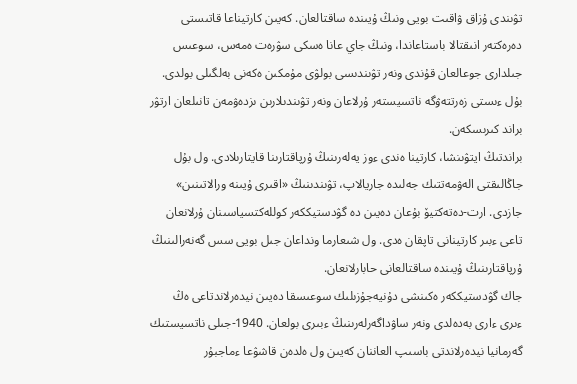تۋىندى ۇزاق ۋاقىت بويى ونىڭ ۇيىندە ساقتالعان. كەيىن كارتيناعا قاتىستى دەرەكتەر انىقتالا باستاعاندا، ونىڭ جاي عانا ەسكى سۋرەت ەمەس، سوعىس جىلدارى جوعالعان قۇندى ونەر تۋىندىسى بولۋى مۇمكىن ەكەنى بەلگىلى بولدى. بۇل ءىستى زەرتتەۋگە ناتسيستەر ۇرلاعان ونەر تۋىندىلارىن ىزدەۋمەن تانىلعان ارتۋر براند كىرىسكەن.
براندتىڭ ايتۋىنشا، كارتينا ەندى ءوز يەلەرىنىڭ ۇرپاقتارىنا قايتارىلادى. ول بۇل جاڭالىقتى الەۋمەتتىك جەلىدە جاريالاپ، تۋىندىنىڭ «اقىرى ۇيىنە ورالاتىنىن» جازدى. ارت-دەتەكتيۆ بۇعان دەيىن دە گۋدستيككەر كوللەكتسياسىنان ۇرلانعان تاعى ءبىر كارتينانى تاپقان ەدى. ول شىعارما ونداعان جىل بويى سس گەنەرالىنىڭ ۇرپاقتارىنىڭ ۇيىندە ساقتالعانى حابارلانعان.
جاك گۋدستيككەر ەكىنشى دۇنيەجۇزىلىك سوعىسقا دەيىن نيدەرلاندتاعى ەڭ ءىرى ءارى بەدەلدى ونەر ساۋداگەرلەرىنىڭ ءبىرى بولعان. 1940-جىلى ناتسيستىك گەرمانيا نيدەرلاندتى باسىپ العاننان كەيىن ول ەلدەن قاشۋعا ءماجبۇر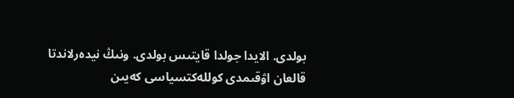بولدى. الايدا جولدا قايتىس بولدى. ونىڭ نيدەرلاندتا قالعان اۋقىمدى كوللەكتسياسى كەيىن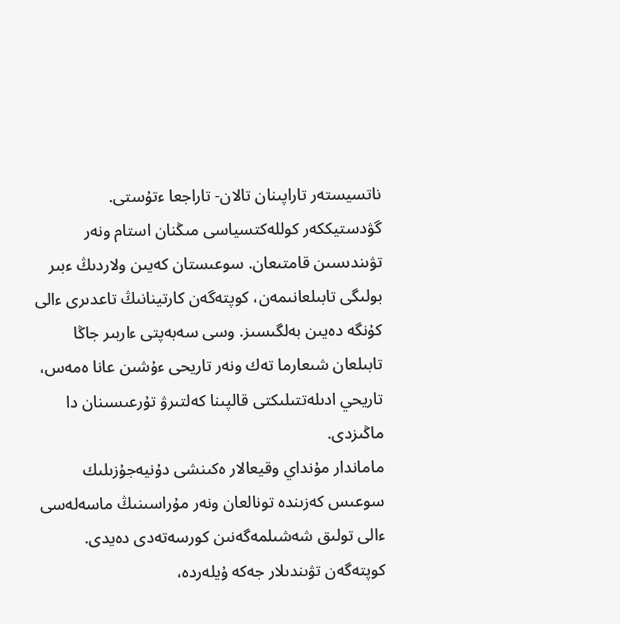ناتسيستەر تاراپىنان تالان- تاراجعا ءتۇستى.
گۋدستيككەر كوللەكتسياسى مىڭنان استام ونەر تۋىندىسىن قامتىعان. سوعىستان كەيىن ولاردىڭ ءبىر بولىگى تابىلعانىمەن، كوپتەگەن كارتينانىڭ تاعدىرى ءالى كۇنگە دەيىن بەلگىسىز. وسى سەبەپتى ءاربىر جاڭا تابىلعان شىعارما تەك ونەر تاريحى ءۇشىن عانا ەمەس، تاريحي ادىلەتتىلىكتى قالپىنا كەلتىرۋ تۇرعىسىنان دا ماڭىزدى.
ماماندار مۇنداي وقيعالار ەكىنشى دۇنيەجۇزىلىك سوعىس كەزىندە تونالعان ونەر مۇراسىنىڭ ماسەلەسى ءالى تولىق شەشىلمەگەنىن كورسەتەدى دەيدى. كوپتەگەن تۋىندىلار جەكە ۇيلەردە،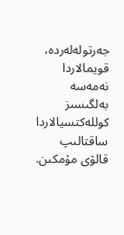جەرتولەلەردە، قويمالاردا نەمەسە بەلگىسىز كوللەكتسيالاردا ساقتالىپ قالۋى مۇمكىن.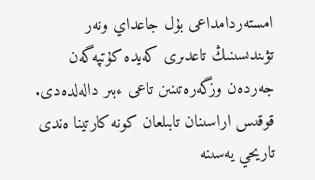امستەردامداعى بۇل جاعداي ونەر تۋىندىسىنىڭ تاعدىرى كەيدە كۇتپەگەن جەردەن وزگەرەتىنىن تاعى ءبىر دالەلدەدى. قوقىس اراسىنان تابىلعان كونە كارتينا ەندى تاريحي يەسىنە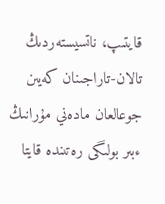قايتىپ، ناتسيستەردىڭ تالان-تاراجىنان كەيىن جوعالعان مادەني مۇرانىڭ ءبىر بولىگى رەتىندە قايتا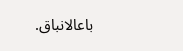باعالانباق.